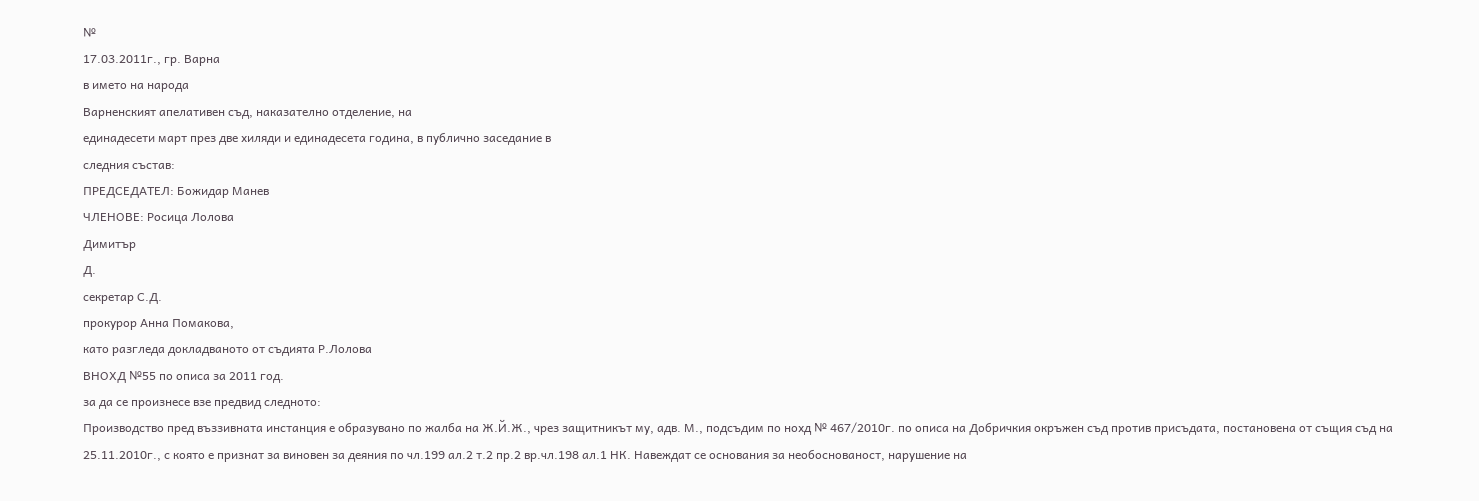№
17.03.2011г., гр. Варна
в името на народа
Варненският апелативен съд, наказателно отделение, на
единадесети март през две хиляди и единадесета година, в публично заседание в
следния състав:
ПРЕДСЕДАТЕЛ: Божидар Манев
ЧЛЕНОВЕ: Росица Лолова
Димитър
Д.
секретар С.Д.
прокурор Анна Помакова,
като разгледа докладваното от съдията Р.Лолова
ВНОХД №55 по описа за 2011 год.
за да се произнесе взе предвид следното:
Производство пред въззивната инстанция е образувано по жалба на Ж.Й.Ж., чрез защитникът му, адв. М., подсъдим по нохд № 467/2010г. по описа на Добричкия окръжен съд против присъдата, постановена от същия съд на 25.11.2010г., с която е признат за виновен за деяния по чл.199 ал.2 т.2 пр.2 вр.чл.198 ал.1 НК. Навеждат се основания за необоснованост, нарушение на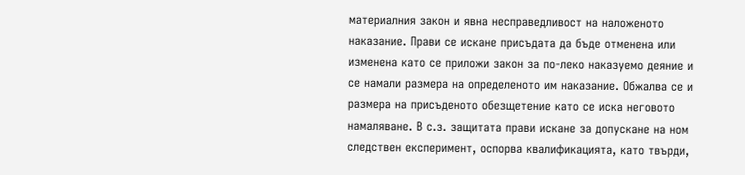материалния закон и явна несправедливост на наложеното наказание. Прави се искане присъдата да бъде отменена или изменена като се приложи закон за по-леко наказуемо деяние и се намали размера на определеното им наказание. Обжалва се и размера на присъденото обезщетение като се иска неговото намаляване. В с.з. защитата прави искане за допускане на ном следствен експеримент, оспорва квалификацията, като твърди,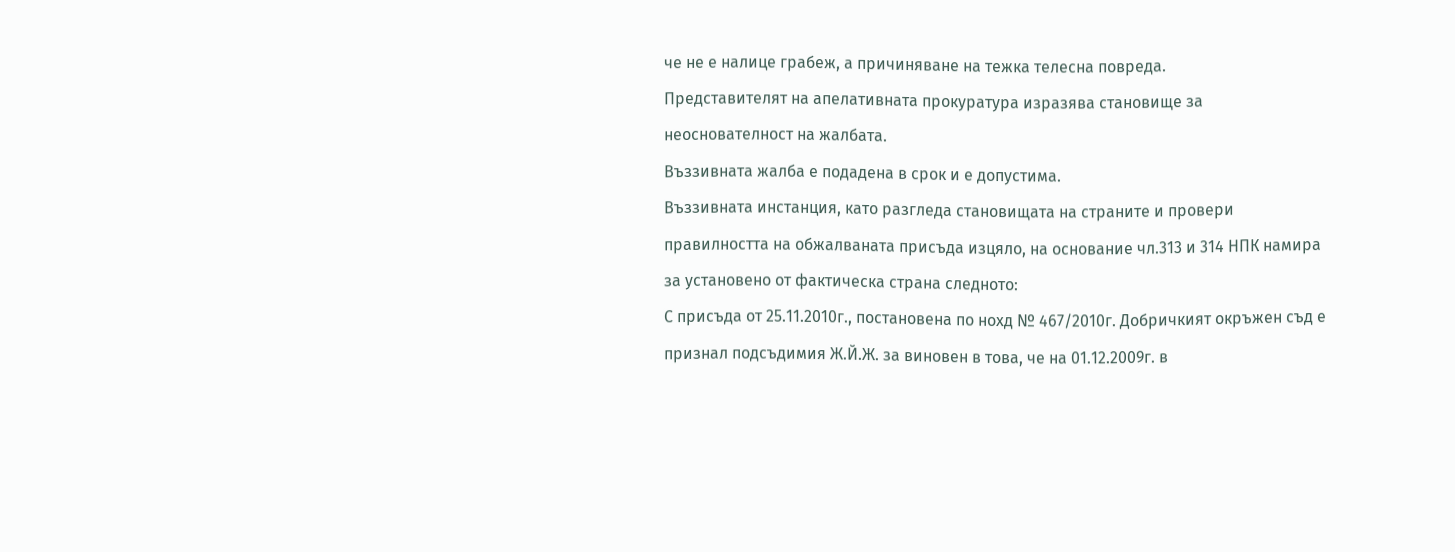че не е налице грабеж, а причиняване на тежка телесна повреда.
Представителят на апелативната прокуратура изразява становище за неоснователност на жалбата.
Въззивната жалба е подадена в срок и е допустима.
Въззивната инстанция, като разгледа становищата на страните и провери правилността на обжалваната присъда изцяло, на основание чл.313 и 314 НПК намира за установено от фактическа страна следното:
С присъда от 25.11.2010г., постановена по нохд № 467/2010г. Добричкият окръжен съд е признал подсъдимия Ж.Й.Ж. за виновен в това, че на 01.12.2009г. в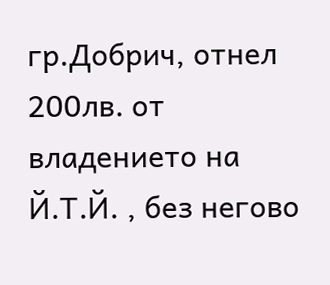гр.Добрич, отнел 200лв. от владението на Й.Т.Й. , без негово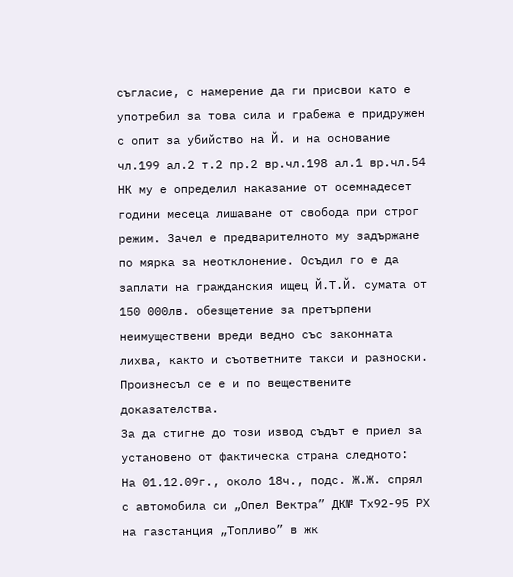съгласие, с намерение да ги присвои като е употребил за това сила и грабежа е придружен с опит за убийство на Й. и на основание чл.199 ал.2 т.2 пр.2 вр.чл.198 ал.1 вр.чл.54 НК му е определил наказание от осемнадесет години месеца лишаване от свобода при строг режим. Зачел е предварителното му задържане по мярка за неотклонение. Осъдил го е да заплати на гражданския ищец Й.Т.Й. сумата от 150 000лв. обезщетение за претърпени неимуществени вреди ведно със законната лихва, както и съответните такси и разноски. Произнесъл се е и по веществените доказателства.
За да стигне до този извод съдът е приел за установено от фактическа страна следното:
На 01.12.09г., около 18ч., подс. Ж.Ж. спрял с автомобила си „Опел Вектра” ДК№ Тх92-95 РХ на газстанция „Топливо” в жк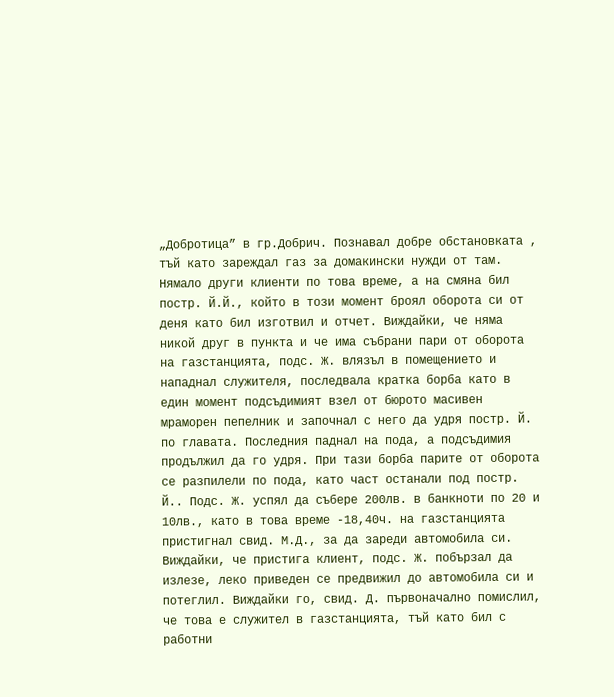„Добротица” в гр.Добрич. Познавал добре обстановката , тъй като зареждал газ за домакински нужди от там. Нямало други клиенти по това време, а на смяна бил постр. Й.Й., който в този момент броял оборота си от деня като бил изготвил и отчет. Виждайки, че няма никой друг в пункта и че има събрани пари от оборота на газстанцията, подс. Ж. влязъл в помещението и нападнал служителя, последвала кратка борба като в един момент подсъдимият взел от бюрото масивен мраморен пепелник и започнал с него да удря постр. Й. по главата. Последния паднал на пода, а подсъдимия продължил да го удря. При тази борба парите от оборота се разпилели по пода, като част останали под постр. Й.. Подс. Ж. успял да събере 200лв. в банкноти по 20 и 10лв., като в това време -18,40ч. на газстанцията пристигнал свид. М.Д., за да зареди автомобила си. Виждайки, че пристига клиент, подс. Ж. побързал да излезе, леко приведен се предвижил до автомобила си и потеглил. Виждайки го, свид. Д. първоначално помислил, че това е служител в газстанцията, тъй като бил с работни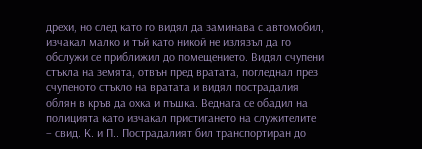дрехи, но след като го видял да заминава с автомобил, изчакал малко и тъй като никой не излязъл да го обслужи се приближил до помещението. Видял счупени стъкла на земята, отвън пред вратата, погледнал през счупеното стъкло на вратата и видял пострадалия облян в кръв да охка и пъшка. Веднага се обадил на полицията като изчакал пристигането на служителите – свид. К. и П.. Пострадалият бил транспортиран до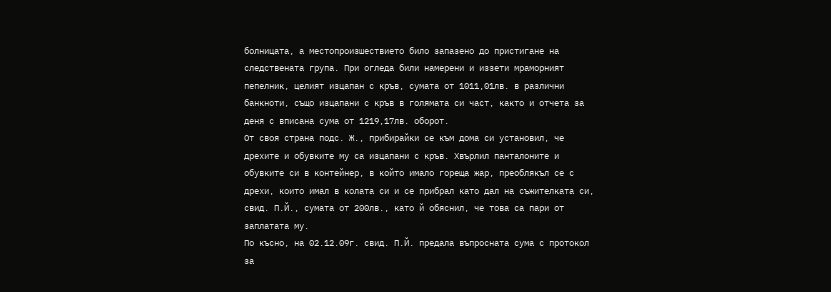болницата, а местопроизшествието било запазено до пристигане на следствената група. При огледа били намерени и иззети мраморният пепелник, целият изцапан с кръв, сумата от 1011,01лв. в различни банкноти, също изцапани с кръв в голямата си част, както и отчета за деня с вписана сума от 1219,17лв. оборот.
От своя страна подс. Ж., прибирайки се към дома си установил, че дрехите и обувките му са изцапани с кръв. Хвърлил панталоните и обувките си в контейнер, в който имало гореща жар, преоблякъл се с дрехи, които имал в колата си и се прибрал като дал на съжителката си, свид. П.Й., сумата от 200лв., като й обяснил, че това са пари от заплатата му.
По късно, на 02.12.09г. свид. П.Й. предала въпросната сума с протокол за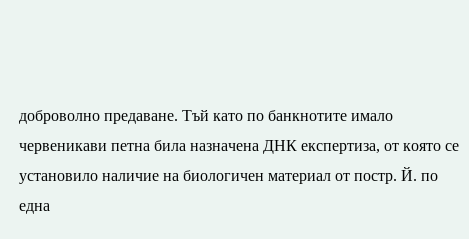доброволно предаване. Тъй като по банкнотите имало червеникави петна била назначена ДНК експертиза, от която се установило наличие на биологичен материал от постр. Й. по една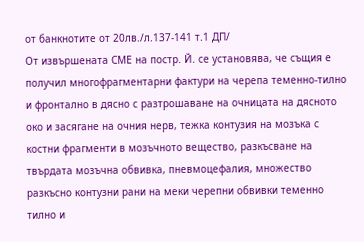от банкнотите от 20лв./л.137-141 т.1 ДП/
От извършената СМЕ на постр. Й. се установява, че същия е получил многофрагментарни фактури на черепа теменно-тилно и фронтално в дясно с разтрошаване на очницата на дясното око и засягане на очния нерв, тежка контузия на мозъка с костни фрагменти в мозъчното вещество, разкъсване на твърдата мозъчна обвивка, пневмоцефалия, множество разкъсно контузни рани на меки черепни обвивки теменно тилно и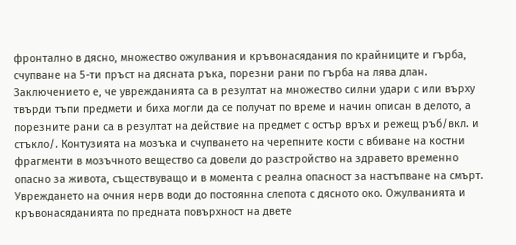фронтално в дясно, множество ожулвания и кръвонасядания по крайниците и гърба, счупване на 5-ти пръст на дясната ръка, порезни рани по гърба на лява длан. Заключението е, че уврежданията са в резултат на множество силни удари с или върху твърди тъпи предмети и биха могли да се получат по време и начин описан в делото, а порезните рани са в резултат на действие на предмет с остър връх и режещ ръб/вкл. и стъкло/. Контузията на мозъка и счупването на черепните кости с вбиване на костни фрагменти в мозъчното вещество са довели до разстройство на здравето временно опасно за живота, съществуващо и в момента с реална опасност за настъпване на смърт. Увреждането на очния нерв води до постоянна слепота с дясното око. Ожулванията и кръвонасяданията по предната повърхност на двете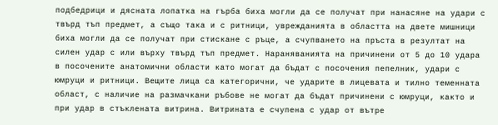подбедрици и дясната лопатка на гърба биха могли да се получат при нанасяне на удари с твърд тъп предмет, а също така и с ритници, уврежданията в областта на двете мишници биха могли да се получат при стискане с ръце, а счупването на пръста в резултат на силен удар с или върху твърд тъп предмет. Нараняванията на причинени от 5 до 10 удара в посочените анатомични области като могат да бъдат с посочения пепелник, удари с юмруци и ритници. Вещите лица са категорични, че ударите в лицевата и тилно теменната област, с наличие на размачкани ръбове не могат да бъдат причинени с юмруци, както и при удар в стъклената витрина. Витрината е счупена с удар от вътре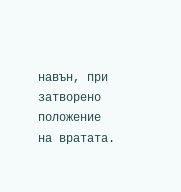навън, при затворено положение на вратата.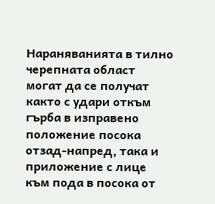Нараняванията в тилно черепната област могат да се получат както с удари откъм гърба в изправено положение посока отзад-напред, така и приложение с лице към пода в посока от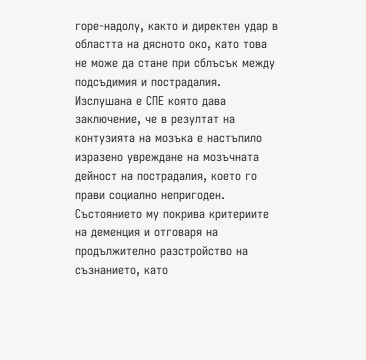горе-надолу, както и директен удар в областта на дясното око, като това не може да стане при сблъсък между подсъдимия и пострадалия.
Изслушана е СПЕ която дава заключение, че в резултат на контузията на мозъка е настъпило изразено увреждане на мозъчната дейност на пострадалия, което го прави социално непригоден. Състоянието му покрива критериите на деменция и отговаря на продължително разстройство на съзнанието, като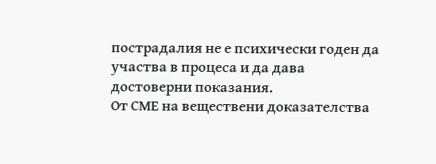пострадалия не е психически годен да участва в процеса и да дава достоверни показания.
От СМЕ на веществени доказателства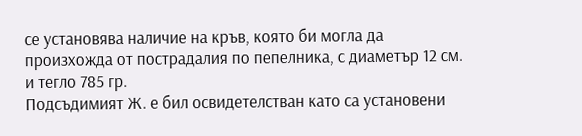се установява наличие на кръв, която би могла да произхожда от пострадалия по пепелника, с диаметър 12 см. и тегло 785 гр.
Подсъдимият Ж. е бил освидетелстван като са установени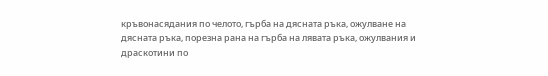кръвонасядания по челото, гърба на дясната ръка, ожулване на дясната ръка, порезна рана на гърба на лявата ръка, ожулвания и
драскотини по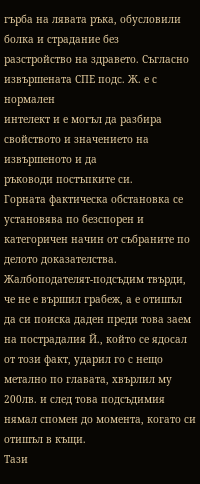гърба на лявата ръка, обусловили болка и страдание без
разстройство на здравето. Съгласно извършената СПЕ подс. Ж. е с нормален
интелект и е могъл да разбира свойството и значението на извършеното и да
ръководи постъпките си.
Горната фактическа обстановка се установява по безспорен и категоричен начин от събраните по делото доказателства.
Жалбоподателят-подсъдим твърди, че не е вършил грабеж, а е отишъл да си поиска даден преди това заем на пострадалия Й., който се ядосал от този факт, ударил го с нещо метално по главата, хвърлил му 200лв. и след това подсъдимия нямал спомен до момента, когато си отишъл в къщи.
Тази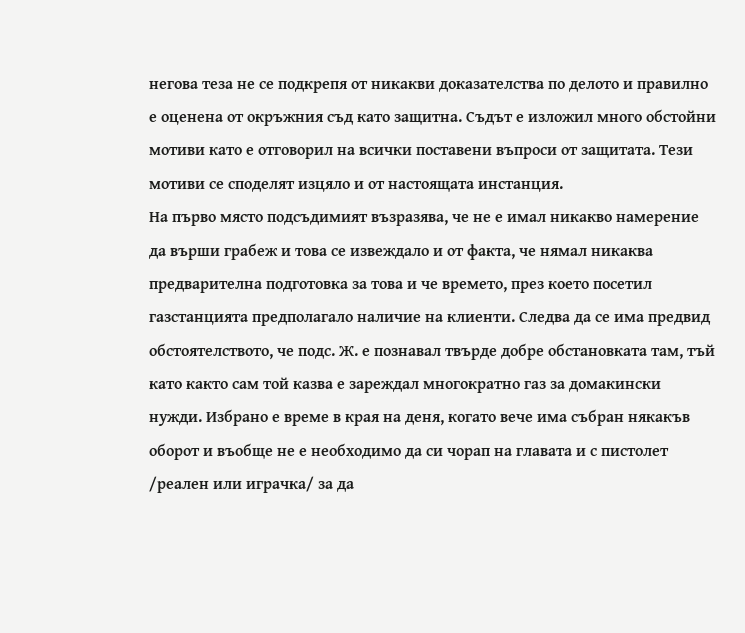негова теза не се подкрепя от никакви доказателства по делото и правилно е оценена от окръжния съд като защитна. Съдът е изложил много обстойни мотиви като е отговорил на всички поставени въпроси от защитата. Тези мотиви се споделят изцяло и от настоящата инстанция.
На първо място подсъдимият възразява, че не е имал никакво намерение да върши грабеж и това се извеждало и от факта, че нямал никаква предварителна подготовка за това и че времето, през което посетил газстанцията предполагало наличие на клиенти. Следва да се има предвид обстоятелството, че подс. Ж. е познавал твърде добре обстановката там, тъй като както сам той казва е зареждал многократно газ за домакински нужди. Избрано е време в края на деня, когато вече има събран някакъв оборот и въобще не е необходимо да си чорап на главата и с пистолет /реален или играчка/ за да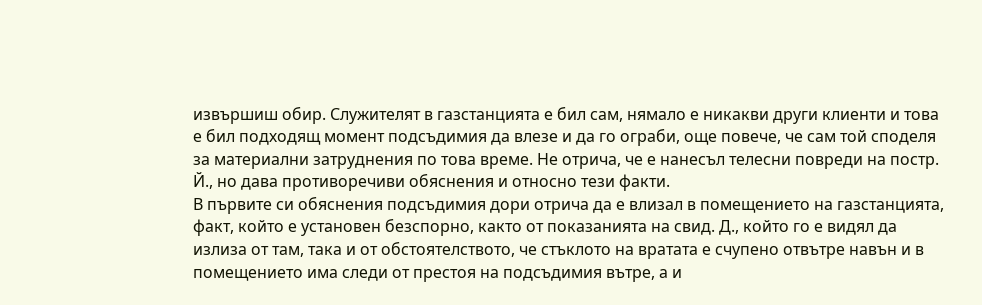извършиш обир. Служителят в газстанцията е бил сам, нямало е никакви други клиенти и това е бил подходящ момент подсъдимия да влезе и да го ограби, още повече, че сам той споделя за материални затруднения по това време. Не отрича, че е нанесъл телесни повреди на постр. Й., но дава противоречиви обяснения и относно тези факти.
В първите си обяснения подсъдимия дори отрича да е влизал в помещението на газстанцията, факт, който е установен безспорно, както от показанията на свид. Д., който го е видял да излиза от там, така и от обстоятелството, че стъклото на вратата е счупено отвътре навън и в помещението има следи от престоя на подсъдимия вътре, а и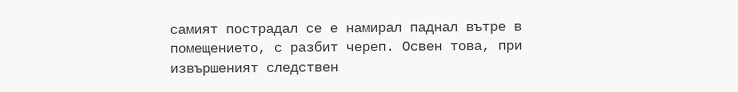самият пострадал се е намирал паднал вътре в помещението, с разбит череп. Освен това, при извършеният следствен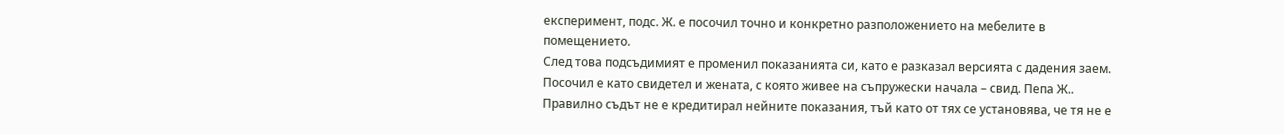експеримент, подс. Ж. е посочил точно и конкретно разположението на мебелите в помещението.
След това подсъдимият е променил показанията си, като е разказал версията с дадения заем. Посочил е като свидетел и жената, с която живее на съпружески начала – свид. Пепа Ж.. Правилно съдът не е кредитирал нейните показания, тъй като от тях се установява, че тя не е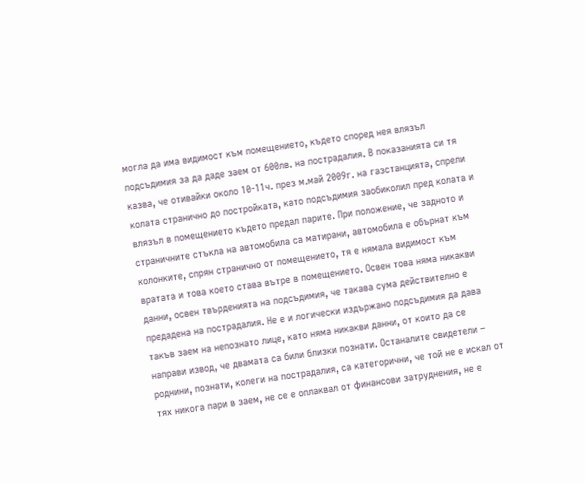могла да има видимост към помещението, където според нея влязъл подсъдимия за да даде заем от 600лв. на пострадалия. В показанията си тя казва, че отивайки около 10-11ч. през м.май 2009г. на газстанцията, спрели колата странично до постройката, като подсъдимия заобиколил пред колата и влязъл в помещението където предал парите. При положение, че задното и страничните стъкла на автомобила са матирани, автомобила е обърнат към колонките, спрян странично от помещението, тя е нямала видимост към вратата и това което става вътре в помещението. Освен това няма никакви данни, освен твърденията на подсъдимия, че такава сума действително е предадена на пострадалия. Не е и логически издържано подсъдимия да дава такъв заем на непознато лице, като няма никакви данни, от които да се направи извод, че двамата са били близки познати. Останалите свидетели – роднини, познати, колеги на пострадалия, са категорични, че той не е искал от тях никога пари в заем, не се е оплаквал от финансови затруднения, не е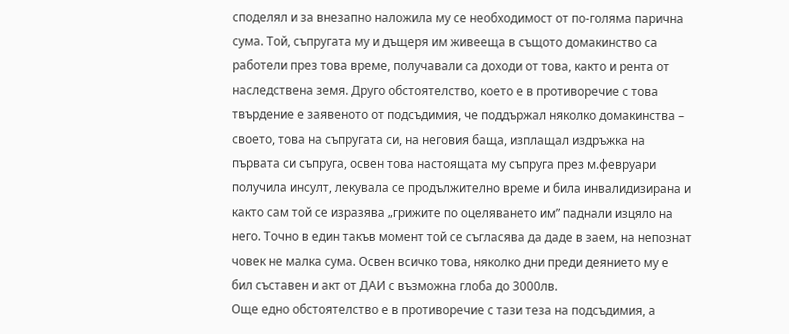споделял и за внезапно наложила му се необходимост от по-голяма парична сума. Той, съпругата му и дъщеря им живееща в същото домакинство са работели през това време, получавали са доходи от това, както и рента от наследствена земя. Друго обстоятелство, което е в противоречие с това твърдение е заявеното от подсъдимия, че поддържал няколко домакинства – своето, това на съпругата си, на неговия баща, изплащал издръжка на първата си съпруга, освен това настоящата му съпруга през м.февруари получила инсулт, лекувала се продължително време и била инвалидизирана и както сам той се изразява „грижите по оцеляването им” паднали изцяло на него. Точно в един такъв момент той се съгласява да даде в заем, на непознат човек не малка сума. Освен всичко това, няколко дни преди деянието му е бил съставен и акт от ДАИ с възможна глоба до 3000лв.
Още едно обстоятелство е в противоречие с тази теза на подсъдимия, а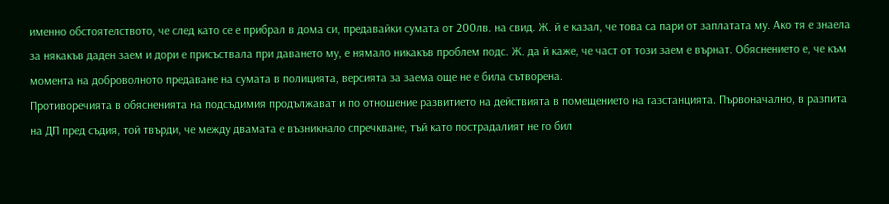именно обстоятелството, че след като се е прибрал в дома си, предавайки сумата от 200лв. на свид. Ж. й е казал, че това са пари от заплатата му. Ако тя е знаела за някакъв даден заем и дори е присъствала при даването му, е нямало никакъв проблем подс. Ж. да й каже, че част от този заем е върнат. Обяснението е, че към момента на доброволното предаване на сумата в полицията, версията за заема още не е била сътворена.
Противоречията в обясненията на подсъдимия продължават и по отношение развитието на действията в помещението на газстанцията. Първоначално, в разпита на ДП пред съдия, той твърди, че между двамата е възникнало спречкване, тъй като пострадалият не го бил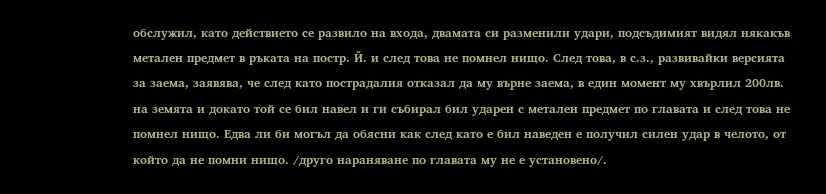обслужил, като действието се развило на входа, двамата си разменили удари, подсъдимият видял някакъв метален предмет в ръката на постр. Й. и след това не помнел нищо. След това, в с.з., развивайки версията за заема, заявява, че след като пострадалия отказал да му върне заема, в един момент му хвърлил 200лв. на земята и докато той се бил навел и ги събирал бил ударен с метален предмет по главата и след това не помнел нищо. Едва ли би могъл да обясни как след като е бил наведен е получил силен удар в челото, от който да не помни нищо. /друго нараняване по главата му не е установено/.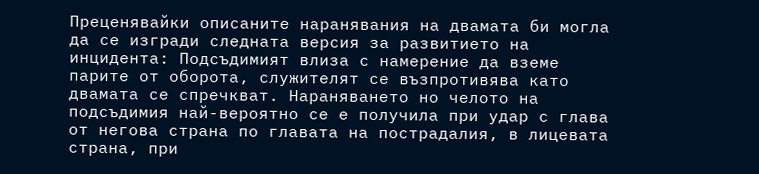Преценявайки описаните наранявания на двамата би могла да се изгради следната версия за развитието на инцидента: Подсъдимият влиза с намерение да вземе парите от оборота, служителят се възпротивява като двамата се спречкват. Нараняването но челото на подсъдимия най-вероятно се е получила при удар с глава от негова страна по главата на пострадалия, в лицевата страна, при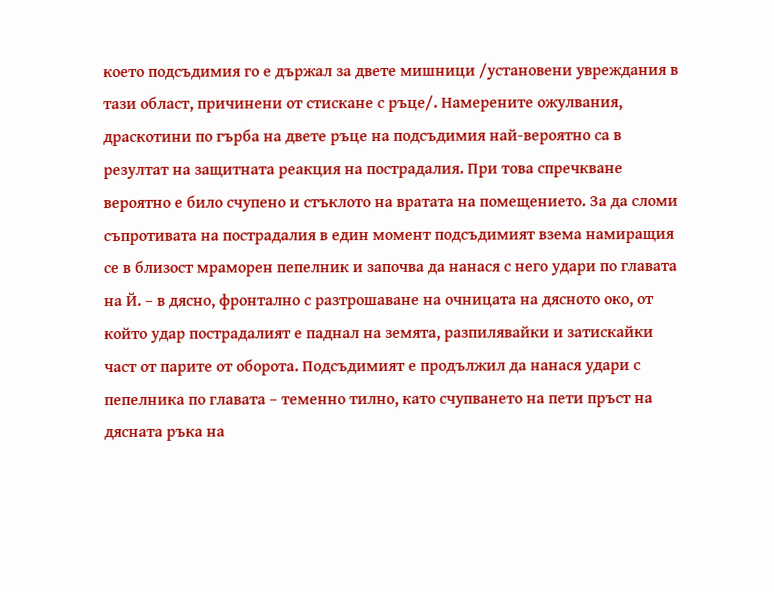което подсъдимия го е държал за двете мишници /установени увреждания в тази област, причинени от стискане с ръце/. Намерените ожулвания, драскотини по гърба на двете ръце на подсъдимия най-вероятно са в резултат на защитната реакция на пострадалия. При това спречкване вероятно е било счупено и стъклото на вратата на помещението. За да сломи съпротивата на пострадалия в един момент подсъдимият взема намиращия се в близост мраморен пепелник и започва да нанася с него удари по главата на Й. – в дясно, фронтално с разтрошаване на очницата на дясното око, от който удар пострадалият е паднал на земята, разпилявайки и затискайки част от парите от оборота. Подсъдимият е продължил да нанася удари с пепелника по главата – теменно тилно, като счупването на пети пръст на дясната ръка на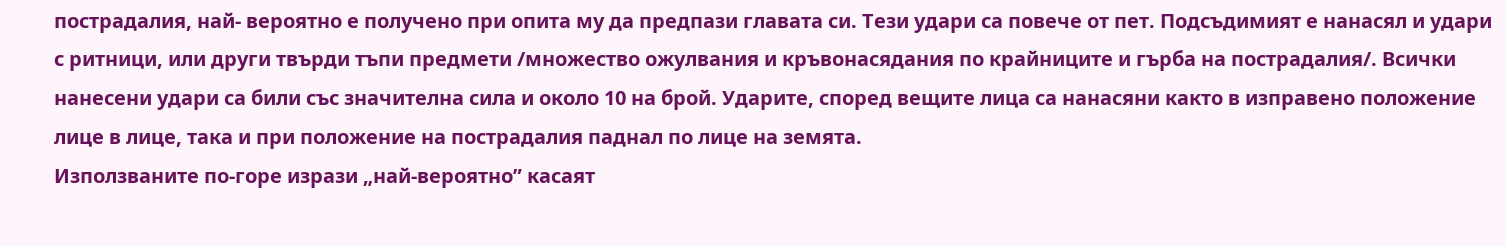пострадалия, най- вероятно е получено при опита му да предпази главата си. Тези удари са повече от пет. Подсъдимият е нанасял и удари с ритници, или други твърди тъпи предмети /множество ожулвания и кръвонасядания по крайниците и гърба на пострадалия/. Всички нанесени удари са били със значителна сила и около 10 на брой. Ударите, според вещите лица са нанасяни както в изправено положение лице в лице, така и при положение на пострадалия паднал по лице на земята.
Използваните по-горе изрази „най-вероятно” касаят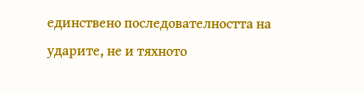единствено последователността на ударите, не и тяхното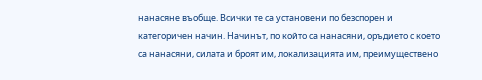нанасяне въобще. Всички те са установени по безспорен и категоричен начин. Начинът, по който са нанасяни, оръдието с което са нанасяни, силата и броят им, локализацията им, преимуществено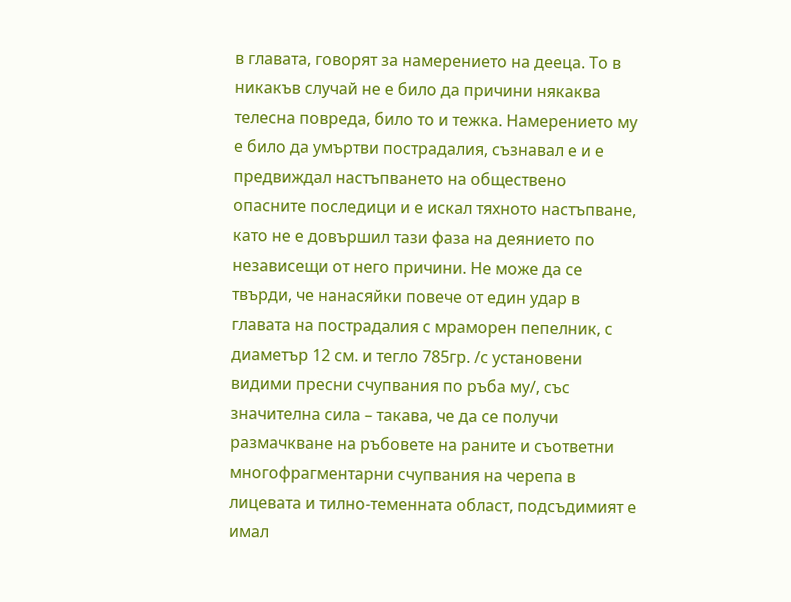в главата, говорят за намерението на дееца. То в никакъв случай не е било да причини някаква телесна повреда, било то и тежка. Намерението му е било да умъртви пострадалия, съзнавал е и е предвиждал настъпването на обществено опасните последици и е искал тяхното настъпване, като не е довършил тази фаза на деянието по независещи от него причини. Не може да се твърди, че нанасяйки повече от един удар в главата на пострадалия с мраморен пепелник, с диаметър 12 см. и тегло 785гр. /с установени видими пресни счупвания по ръба му/, със значителна сила – такава, че да се получи размачкване на ръбовете на раните и съответни многофрагментарни счупвания на черепа в лицевата и тилно-теменната област, подсъдимият е имал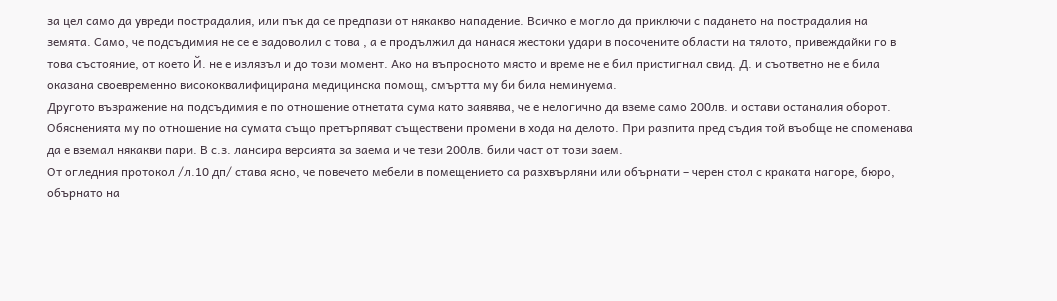за цел само да увреди пострадалия, или пък да се предпази от някакво нападение. Всичко е могло да приключи с падането на пострадалия на земята. Само, че подсъдимия не се е задоволил с това , а е продължил да нанася жестоки удари в посочените области на тялото, привеждайки го в това състояние, от което Й. не е излязъл и до този момент. Ако на въпросното място и време не е бил пристигнал свид. Д. и съответно не е била оказана своевременно висококвалифицирана медицинска помощ, смъртта му би била неминуема.
Другото възражение на подсъдимия е по отношение отнетата сума като заявява, че е нелогично да вземе само 200лв. и остави останалия оборот.
Обясненията му по отношение на сумата също претърпяват съществени промени в хода на делото. При разпита пред съдия той въобще не споменава да е вземал някакви пари. В с.з. лансира версията за заема и че тези 200лв. били част от този заем.
От огледния протокол /л.10 дп/ става ясно, че повечето мебели в помещението са разхвърляни или обърнати – черен стол с краката нагоре, бюро, обърнато на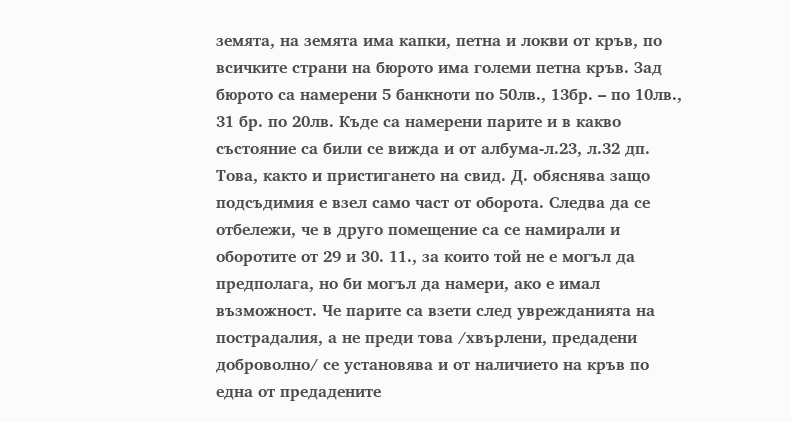земята, на земята има капки, петна и локви от кръв, по всичките страни на бюрото има големи петна кръв. Зад бюрото са намерени 5 банкноти по 50лв., 13бр. – по 10лв., 31 бр. по 20лв. Къде са намерени парите и в какво състояние са били се вижда и от албума-л.23, л.32 дп. Това, както и пристигането на свид. Д. обяснява защо подсъдимия е взел само част от оборота. Следва да се отбележи, че в друго помещение са се намирали и оборотите от 29 и 30. 11., за които той не е могъл да предполага, но би могъл да намери, ако е имал възможност. Че парите са взети след уврежданията на пострадалия, а не преди това /хвърлени, предадени доброволно/ се установява и от наличието на кръв по една от предадените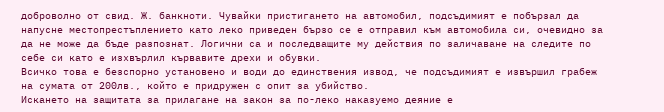доброволно от свид. Ж. банкноти. Чувайки пристигането на автомобил, подсъдимият е побързал да напусне местопрестъплението като леко приведен бързо се е отправил към автомобила си, очевидно за да не може да бъде разпознат. Логични са и последващите му действия по заличаване на следите по себе си като е изхвърлил кървавите дрехи и обувки.
Всичко това е безспорно установено и води до единствения извод, че подсъдимият е извършил грабеж на сумата от 200лв., който е придружен с опит за убийство.
Искането на защитата за прилагане на закон за по-леко наказуемо деяние е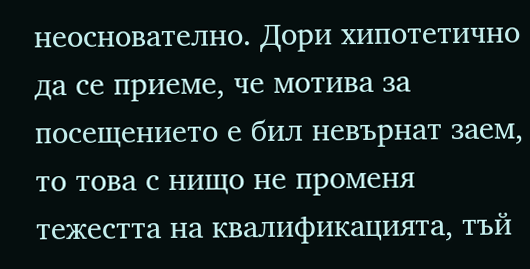неоснователно. Дори хипотетично да се приеме, че мотива за посещението е бил невърнат заем, то това с нищо не променя тежестта на квалификацията, тъй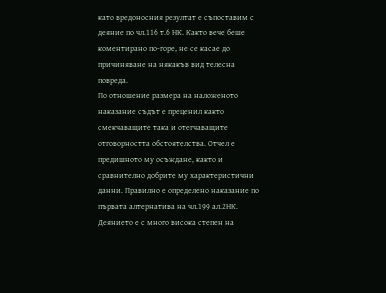като вредоносния резултат е съпоставим с деяние по чл.116 т.6 НК. Както вече беше коментирано по-горе, не се касае до причиняване на някакъв вид телесна повреда.
По отношение размера на наложеното наказание съдът е преценил както смекчаващите така и отегчаващите отговорността обстоятелства. Отчел е предишното му осъждане, както и сравнително добрите му характеристични данни. Правилно е определено наказание по първата алтернатива на чл.199 ал.2НК. Деянието е с много висока степен на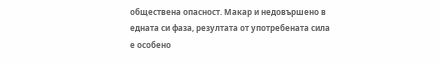обществена опасност. Макар и недовършено в едната си фаза, резултата от употребената сила е особено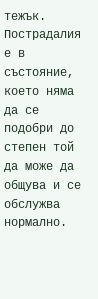тежък. Пострадалия е в състояние, което няма да се подобри до степен той да може да общува и се обслужва нормално.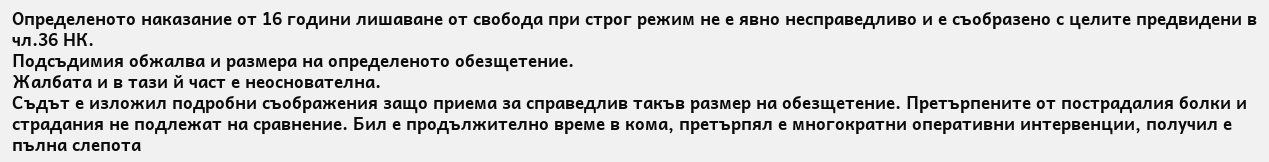Определеното наказание от 16 години лишаване от свобода при строг режим не е явно несправедливо и е съобразено с целите предвидени в чл.36 НК.
Подсъдимия обжалва и размера на определеното обезщетение.
Жалбата и в тази й част е неоснователна.
Съдът е изложил подробни съображения защо приема за справедлив такъв размер на обезщетение. Претърпените от пострадалия болки и страдания не подлежат на сравнение. Бил е продължително време в кома, претърпял е многократни оперативни интервенции, получил е пълна слепота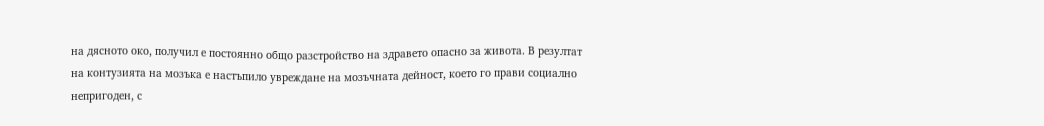на дясното око, получил е постоянно общо разстройство на здравето опасно за живота. В резултат на контузията на мозъка е настъпило увреждане на мозъчната дейност, което го прави социално непригоден, с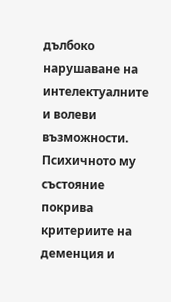дълбоко нарушаване на интелектуалните и волеви възможности. Психичното му състояние покрива критериите на деменция и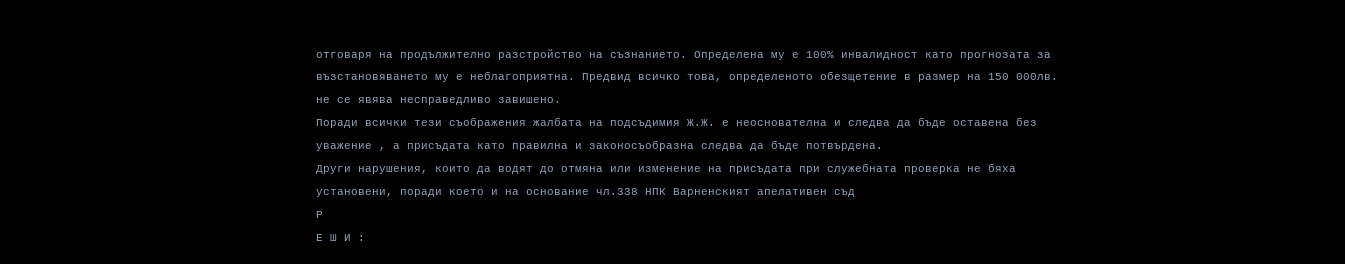отговаря на продължително разстройство на съзнанието. Определена му е 100% инвалидност като прогнозата за възстановяването му е неблагоприятна. Предвид всичко това, определеното обезщетение в размер на 150 000лв. не се явява несправедливо завишено.
Поради всички тези съображения жалбата на подсъдимия Ж.Ж. е неоснователна и следва да бъде оставена без уважение , а присъдата като правилна и законосъобразна следва да бъде потвърдена.
Други нарушения, които да водят до отмяна или изменение на присъдата при служебната проверка не бяха установени, поради което и на основание чл.338 НПК Варненският апелативен съд
Р
Е Ш И :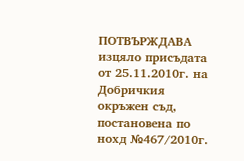ПОТВЪРЖДАВА изцяло присъдата от 25.11.2010г. на Добричкия окръжен съд, постановена по нохд №467/2010г.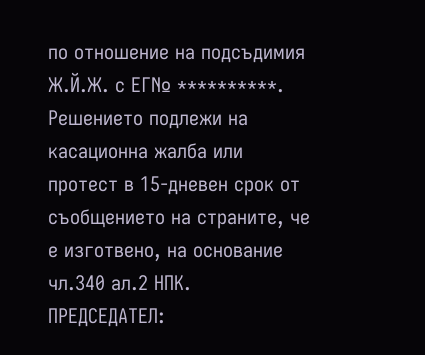по отношение на подсъдимия Ж.Й.Ж. с ЕГ№ **********.
Решението подлежи на касационна жалба или протест в 15-дневен срок от съобщението на страните, че е изготвено, на основание чл.340 ал.2 НПК.
ПРЕДСЕДАТЕЛ: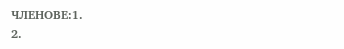ЧЛЕНОВЕ:1.
2.